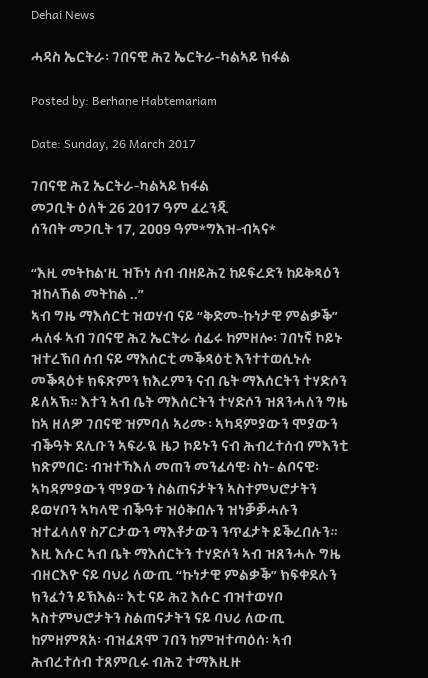Dehai News

ሓዳስ ኤርትራ፡ ገበናዊ ሕጊ ኤርትራ-ካልኣይ ክፋል

Posted by: Berhane Habtemariam

Date: Sunday, 26 March 2017

ገበናዊ ሕጊ ኤርትራ-ካልኣይ ክፋል
መጋቢት ዕለት 26 2017 ዓም ፈረንጂ
ሰንበት መጋቢት 17, 2009 ዓም*ግእዝ-ብኣና*

“እዚ መትከል’ዚ ዝኾነ ሰብ ብዘይሕጊ ከይፍረድን ከይቅጻዕን ዝከላኸል መትከል ..”
ኣብ ግዜ ማእሰርቲ ዝወሃብ ናይ “ቅድመ-ኩነታዊ ምልቃቕ” ሓለፋ ኣብ ገበናዊ ሕጊ ኤርትራ ሰፊሩ ከምዘሎ፡ ገበነኛ ኮይኑ ዝተረኽበ ሰብ ናይ ማእሰርቲ መቕጻዕቲ እንተተወሲኑሉ መቕጻዕቱ ክፍጽምን ክእረምን ናብ ቤት ማእሰርትን ተሃድሶን ይለኣኽ። እተን ኣብ ቤት ማእሰርትን ተሃድሶን ዝጸንሓለን ግዜ ከኣ ዘለዎ ገበናዊ ዝምባለ ኣሪሙ፡ ኣካዳምያውን ሞያውን ብቕዓት ደሊቡን ኣፍራዪ ዜጋ ኮይኑን ናብ ሕብረተሰብ ምእንቲ ክጽምበር፡ ብዝተኻእለ መጠን መንፈሳዊ፡ ስነ- ልቦናዊ፡ ኣካዳምያውን ሞያውን ስልጠናታትን ኣስተምህሮታትን ይወሃቦን ኣካላዊ ብቕዓቱ ዝዕቅበሉን ዝነቓቓሓሉን ዝተፈላለየ ስፖርታውን ማእቶታውን ንጥፈታት ይቕረበሉን። እዚ እሱር ኣብ ቤት ማእሰርትን ተሃድሶን ኣብ ዝጸንሓሉ ግዜ ብዘርእዮ ናይ ባህሪ ለውጢ “ኩነታዊ ምልቃቕ” ክፍቀደሉን ክንፈጎን ይኽእል። እቲ ናይ ሕጊ እሱር ብዝተወሃቦ ኣስተምህሮታትን ስልጠናታትን ናይ ባህሪ ለውጢ ከምዘምጸአ፡ ብዝፈጸሞ ገበን ከምዝተጣዕሰ፡ ኣብ ሕብረተሰብ ተጸምቢሩ ብሕጊ ተማእዚዙ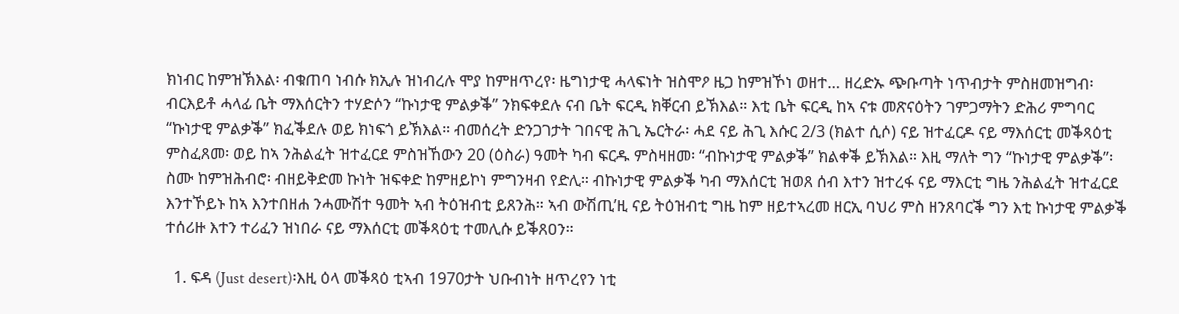ክነብር ከምዝኽእል፡ ብቁጠባ ነብሱ ክኢሉ ዝነብረሉ ሞያ ከምዘጥረየ፡ ዜግነታዊ ሓላፍነት ዝስሞዖ ዜጋ ከምዝኾነ ወዘተ… ዘረድኡ ጭቡጣት ነጥብታት ምስዘመዝግብ፡ ብርእይቶ ሓላፊ ቤት ማእሰርትን ተሃድሶን “ኩነታዊ ምልቃቕ” ንክፍቀደሉ ናብ ቤት ፍርዲ ክቐርብ ይኽእል። እቲ ቤት ፍርዲ ከኣ ናቱ መጽናዕትን ገምጋማትን ድሕሪ ምግባር “ኩነታዊ ምልቃቕ” ክፈቕደሉ ወይ ክነፍጎ ይኽእል። ብመሰረት ድንጋገታት ገበናዊ ሕጊ ኤርትራ፡ ሓደ ናይ ሕጊ እሱር 2/3 (ክልተ ሲሶ) ናይ ዝተፈርዶ ናይ ማእሰርቲ መቕጻዕቲ ምስፈጸመ፡ ወይ ከኣ ንሕልፈት ዝተፈርደ ምስዝኸውን 20 (ዕስራ) ዓመት ካብ ፍርዱ ምስዛዘመ፡ “ብኩነታዊ ምልቃቕ” ክልቀቕ ይኽእል። እዚ ማለት ግን “ኩነታዊ ምልቃቕ”፡ ስሙ ከምዝሕብሮ፡ ብዘይቅድመ ኩነት ዝፍቀድ ከምዘይኮነ ምግንዛብ የድሊ። ብኩነታዊ ምልቃቕ ካብ ማእሰርቲ ዝወጸ ሰብ እተን ዝተረፋ ናይ ማእርቲ ግዜ ንሕልፈት ዝተፈርደ እንተኾይኑ ከኣ እንተበዘሐ ንሓሙሽተ ዓመት ኣብ ትዕዝብቲ ይጸንሕ። ኣብ ውሽጢ’ዚ ናይ ትዕዝብቲ ግዜ ከም ዘይተኣረመ ዘርኢ ባህሪ ምስ ዘንጸባርቕ ግን እቲ ኩነታዊ ምልቃቕ ተሰሪዙ እተን ተሪፈን ዝነበራ ናይ ማእሰርቲ መቕጻዕቲ ተመሊሱ ይቕጸዐን።

  1. ፍዳ (Just desert)፡እዚ ዕላ መቕጻዕ ቲኣብ 1970ታት ህቡብነት ዘጥረየን ነቲ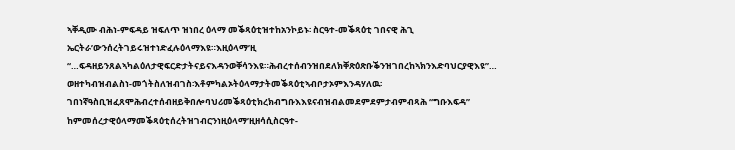ኣቐዲሙ ብሕነ-ምፍዳይ ዝፍለጥ ዝነበረ ዕላማ መቕጻዕቲዝተከአንኮይኑ፡ ስርዓተ-መቕጻዕቲ ገበናዊ ሕጊ ኤርትራ’ውንሰረትገይሩዝተነድፈሉዕላማእዩ።እዚዕላማ’ዚ “…ፍዳዘይንጸልኣካልዕለታዊፍርድታትናይናእዳንወቐሳንእዩ።ሕብረተሰብንዝበደለክቐጽዕጽቡቕንዝገበረከኣክንእድባህርያዊእዩ”… ወዘተካብዝብልስነ-መጎትስለዝብገስ፡እቶምካልኦትዕላማታትመቕጻዕቲኣብቦታኦምእንዳሃለዉ፡ገበነኛዓስቢዝፈጸሞሕብረተሰብዘይቅበሎባህሪመቕጻዕቲክረክብግቡእእዩናብዝብልመደምደምታብምብጻሕ “ግቡእፍዳ” ከምመሰረታዊዕላማመቕጻዕቲሰረትዝገብርንነዚዕላማ’ዚዘሳሲስርዓተ-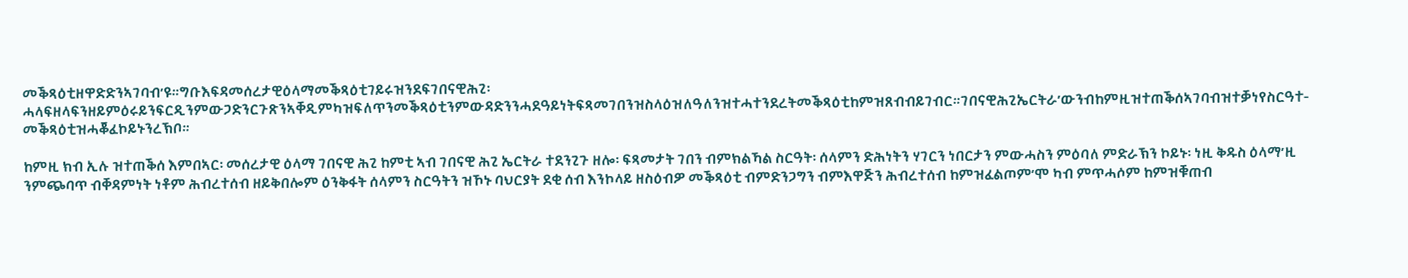መቕጻዕቲዘዋድድንኣገባብ’ዩ።ግቡእፍዳመሰረታዊዕላማመቕጻዕቲገይሩዝንደፍገበናዊሕጊ፡ሓላፍዘላፍንዘይምዕሩይንፍርዲንምውጋድንርጉጽንኣቐዲምካዝፍለጥንመቕጻዕቲንምውዳድንንሓደዓይነትፍጻመገበንዝስላዕዝለዓለንዝተሓተንደረትመቕጻዕቲከምዝጸብብይገብር።ገበናዊሕጊኤርትራ’ውንብከምዚዝተጠቕሰኣገባብዝተቓነየስርዓተ-መቕጻዕቲዝሓቖፈኮይኑንረኽቦ።

ከምዚ ክብ ኢሉ ዝተጠቕሰ እምበኣር፡ መሰረታዊ ዕላማ ገበናዊ ሕጊ ከምቲ ኣብ ገበናዊ ሕጊ ኤርትራ ተደንጊጉ ዘሎ፡ ፍጻመታት ገበን ብምክልኻል ስርዓት፡ ሰላምን ድሕነትን ሃገርን ነበርታን ምውሓስን ምዕባለ ምድራኽን ኮይኑ፡ ነዚ ቅዱስ ዕላማ’ዚ ንምጭባጥ ብቐዳምነት ነቶም ሕብረተሰብ ዘይቅበሎም ዕንቅፋት ሰላምን ስርዓትን ዝኾኑ ባህርያት ደቂ ሰብ እንኮላይ ዘስዕብዎ መቕጻዕቲ ብምድንጋግን ብምእዋጅን ሕብረተሰብ ከምዝፈልጦም’ሞ ካብ ምጥሓሶም ከምዝቑጠብ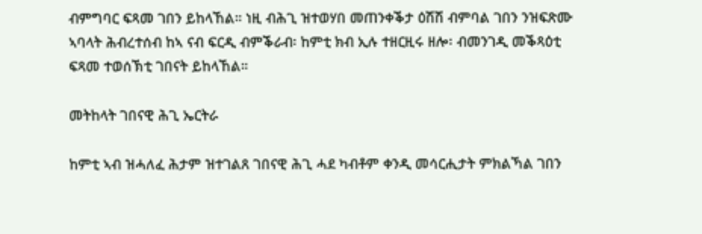ብምግባር ፍጻመ ገበን ይከላኸል። ነዚ ብሕጊ ዝተወሃበ መጠንቀቕታ ዕሽሽ ብምባል ገበን ንዝፍጽሙ ኣባላት ሕብረተሰብ ከኣ ናብ ፍርዲ ብምቕራብ፡ ከምቲ ክብ ኢሉ ተዘርዚሩ ዘሎ፡ ብመንገዲ መቕጻዕቲ ፍጻመ ተወሰኽቲ ገበናት ይከላኸል።

መትከላት ገበናዊ ሕጊ ኤርትራ

ከምቲ ኣብ ዝሓለፈ ሕታም ዝተገልጸ ገበናዊ ሕጊ ሓደ ካብቶም ቀንዲ መሳርሒታት ምክልኻል ገበን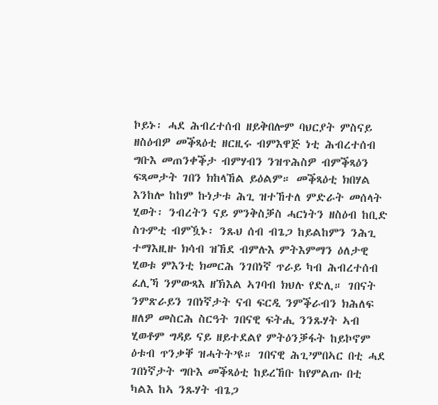ኮይኑ፡ ሓደ ሕብረተሰብ ዘይቅበሎም ባህርያት ምስናይ ዘስዕብዎ መቕጻዕቲ ዘርዚሩ ብምእዋጅ ነቲ ሕብረተሰብ ግቡእ መጠንቀቕታ ብምሃብን ንዝጥሕስዎ ብምቕጻዕን ፍጻመታት ገበን ክከላኸል ይዕልም። መቕጻዕቲ ክበሃል እንከሎ ከከም ኩነታቱ ሕጊ ዝተኸተለ ምድራት መሰላት ሂወት፡ ንብረትን ናይ ምንቅስቓስ ሓርነትን ዘስዕብ ከቢድ ስጉምቲ ብምዃኑ፡ ንጹህ ሰብ ብጌጋ ከይልከምን ንሕጊ ተማእዚዙ ክሳብ ዝኸደ ብምሉእ ምትእምማን ዕለታዊ ሂወቱ ምእንቲ ክመርሕ ንገበነኛ ጥራይ ካብ ሕብረተሰብ ፈሊኻ ንምውጻእ ዘኽእል ኣገባብ ክህሉ የድሊ። ገበናት ንምጽራይን ገበነኛታት ናብ ፍርዲ ንምቕራብን ክሕለፍ ዘለዎ መስርሕ ስርዓት ገበናዊ ፍትሒ ንንጹሃት ኣብ ሂወቶም ግዳይ ናይ ዘይተደልየ ምትዕንቓፋት ከይኮኖም ዕቱብ ጥንቃቐ ዝሓትት’ዩ። ገበናዊ ሕጊ’ምበኣር በቲ ሓደ ገበነኛታት ግቡእ መቕጻዕቲ ከይረኸቡ ከየምልጡ በቲ ካልእ ከኣ ንጹሃት ብጌጋ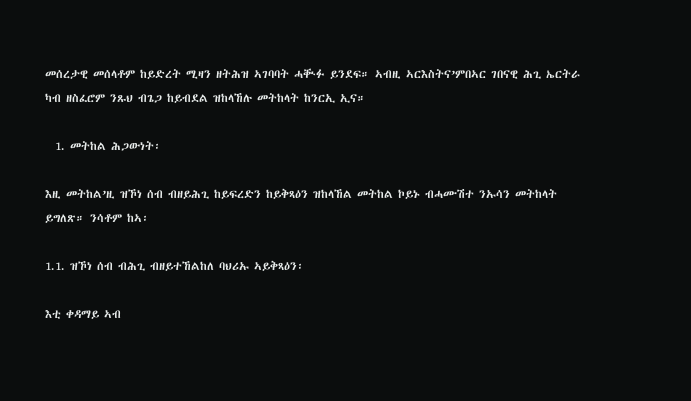መሰረታዊ መሰላቶም ከይድረት ሚዛን ዘትሕዝ ኣገባባት ሓቚፉ ይንደፍ። ኣብዚ ኣርእስትና’ምበኣር ገበናዊ ሕጊ ኤርትራ ካብ ዘስፈሮም ንጹህ ብጌጋ ከይብደል ዝከላኸሉ መትከላት ከንርኢ ኢና።

  1. መትከል ሕጋውነት፡

እዚ መትከል’ዚ ዝኾነ ሰብ ብዘይሕጊ ከይፍረድን ከይቅጻዕን ዝከላኸል መትከል ኮይኑ ብሓሙሽተ ንኡሳን መትከላት ይግለጽ። ንሳቶም ከኣ፡

1.1. ዝኾነ ሰብ ብሕጊ ብዘይተኸልከለ ባህሪኡ ኣይቅጻዕን፡

እቲ ቀዳማይ ኣብ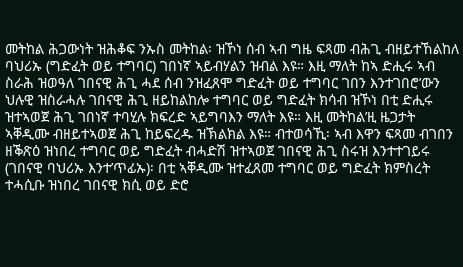መትከል ሕጋውነት ዝሕቆፍ ንኡስ መትከል፡ ዝኾነ ሰብ ኣብ ግዜ ፍጻመ ብሕጊ ብዘይተኸልከለ ባህሪኡ (ግድፈት ወይ ተግባር) ገበነኛ ኣይብሃልን ዝብል እዩ። እዚ ማለት ከኣ ድሒሩ ኣብ ስራሕ ዝወዓለ ገበናዊ ሕጊ ሓደ ሰብ ንዝፈጸሞ ግድፈት ወይ ተግባር ገበን እንተገበሮ’ውን ህሉዊ ዝስራሓሉ ገበናዊ ሕጊ ዘይከልከሎ ተግባር ወይ ግድፈት ክሳብ ዝኾነ በቲ ድሒሩ ዝተኣወጀ ሕጊ ገበነኛ ተባሂሉ ክፍረድ ኣይግባእን ማለት እዩ። እዚ መትከል’ዚ ዜጋታት ኣቐዲሙ ብዘይተኣወጀ ሕጊ ከይፍረዱ ዝኽልክል እዩ። ብተወሳኺ፡ ኣብ እዋን ፍጻመ ብገበን ዘቕጽዕ ዝነበረ ተግባር ወይ ግድፈት ብሓድሽ ዝተኣወጀ ገበናዊ ሕጊ ስሩዝ እንተተገይሩ (ገበናዊ ባህሪኡ እንተ’ጥፊኡ)፡ በቲ ኣቐዲሙ ዝተፈጸመ ተግባር ወይ ግድፈት ክምስረት ተሓሲቡ ዝነበረ ገበናዊ ክሲ ወይ ድሮ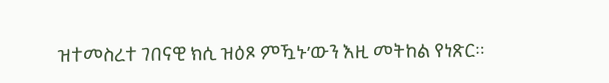ዝተመስረተ ገበናዊ ክሲ ዝዕጾ ምዃኑ’ውን እዚ መትከል የነጽር።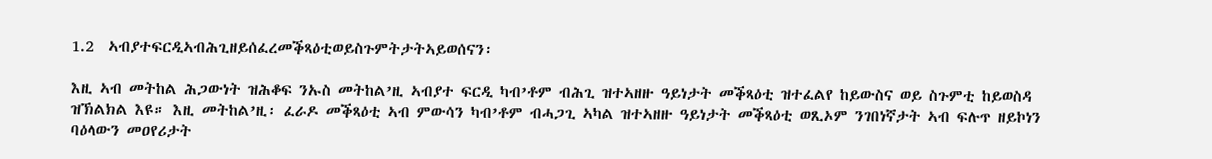1.2  ኣብያተፍርዲኣብሕጊዘይሰፈረመቕጻዕቲወይስጉምትታትኣይወሰናን፡

እዚ ኣብ መትከል ሕጋውነት ዝሕቆፍ ንኡስ መትከል’ዚ ኣብያተ ፍርዲ ካብ’ቶም ብሕጊ ዝተኣዘዙ ዓይነታት መቕጻዕቲ ዝተፈልየ ከይውስና ወይ ስጉምቲ ከይወስዳ ዝኽልክል እዩ። እዚ መትከል’ዚ፡ ፈራዶ መቕጻዕቲ ኣብ ምውሳን ካብ’ቶም ብሓጋጊ ኣካል ዝተኣዘዙ ዓይነታት መቕጻዕቲ ወጺኦም ንገበነኛታት ኣብ ፍሉጥ ዘይኮነን ባዕላውን መዐየሪታት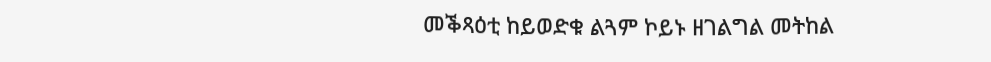መቕጻዕቲ ከይወድቁ ልጓም ኮይኑ ዘገልግል መትከል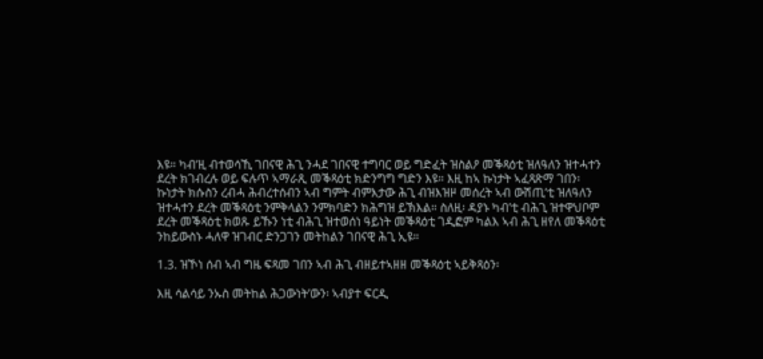እዩ። ካብ’ዚ ብተወሳኺ ገበናዊ ሕጊ ንሓደ ገበናዊ ተግባር ወይ ግድፈት ዝስልዖ መቕጻዕቲ ዝለዓለን ዝተሓተን ደረት ክገብረሉ ወይ ፍሉጥ ኣማራጺ መቕጻዕቲ ክድንግግ ግድን እዩ። እዚ ከኣ ኩነታት ኣፈጻጽማ ገበን፡ ኩነታት ክሱስን ረብሓ ሕብረተሰብን ኣብ ግምት ብምእታው ሕጊ ብዝእዝዞ መሰረት ኣብ ውሽጢ’ቲ ዝለዓለን ዝተሓተን ደረት መቕጻዕቲ ንምቅላልን ንምክባድን ክሕግዝ ይኽእል። ስለዚ፡ ዳያኑ ካብ’ቲ ብሕጊ ዝተዋህቦም ደረት መቕጻዕቲ ክወጹ ይኹን ነቲ ብሕጊ ዝተወሰነ ዓይነት መቕጻዕቲ ገዲፎም ካልእ ኣብ ሕጊ ዘየለ መቕጻዕቲ ንከይውስኑ ሓለዋ ዝገብር ድንጋገን መትከልን ገበናዊ ሕጊ ኢዩ።

1.3. ዝኾነ ሰብ ኣብ ግዜ ፍጻመ ገበን ኣብ ሕጊ ብዘይተኣዘዘ መቕጻዕቲ ኣይቅጻዕን፡

እዚ ሳልሳይ ንኡስ መትከል ሕጋውነት’ውን፡ ኣብያተ ፍርዲ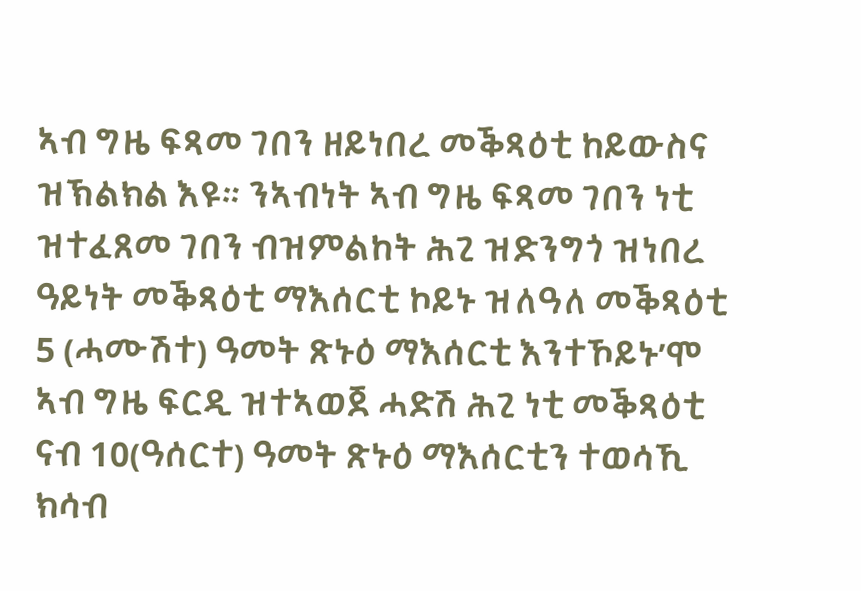ኣብ ግዜ ፍጻመ ገበን ዘይነበረ መቕጻዕቲ ከይውስና ዝኽልክል እዩ። ንኣብነት ኣብ ግዜ ፍጻመ ገበን ነቲ ዝተፈጸመ ገበን ብዝምልከት ሕጊ ዝድንግጎ ዝነበረ ዓይነት መቕጻዕቲ ማእሰርቲ ኮይኑ ዝለዓለ መቕጻዕቲ 5 (ሓሙሽተ) ዓመት ጽኑዕ ማእሰርቲ እንተኾይኑ’ሞ ኣብ ግዜ ፍርዲ ዝተኣወጀ ሓድሽ ሕጊ ነቲ መቕጻዕቲ ናብ 10(ዓሰርተ) ዓመት ጽኑዕ ማእሰርቲን ተወሳኺ ክሳብ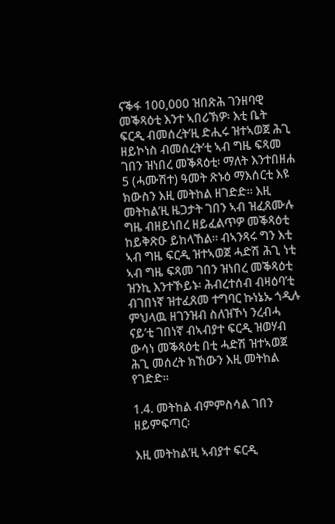ናቕፋ 100,000 ዝበጽሕ ገንዘባዊ መቕጻዕቲ እንተ ኣበሪኽዎ፡ እቲ ቤት ፍርዲ ብመሰረት’ዚ ድሒሩ ዝተኣወጀ ሕጊ ዘይኮነስ ብመሰረት’ቲ ኣብ ግዜ ፍጻመ ገበን ዝነበረ መቕጻዕቲ፡ ማለት እንተበዘሐ 5 (ሓሙሽተ) ዓመት ጽኑዕ ማእሰርቲ እዩ ክውስን እዚ መትከል ዘገድድ። እዚ መትከል’ዚ ዜጋታት ገበን ኣብ ዝፈጸሙሉ ግዜ ብዘይነበረ ዘይፈልጥዎ መቕጻዕቲ ከይቅጽዑ ይከላኸል። ብኣንጻሩ ግን እቲ ኣብ ግዜ ፍርዲ ዝተኣወጀ ሓድሽ ሕጊ ነቲ ኣብ ግዜ ፍጻመ ገበን ዝነበረ መቕጻዕቲ ዝንኪ እንተኾይኑ፡ ሕብረተሰብ ብዛዕባ’ቲ ብገበነኛ ዝተፈጸመ ተግባር ኩነኔኡ ጎዲሉ ምህላዉ ዘገንዝብ ስለዝኾነ ንረብሓ ናይ’ቲ ገበነኛ ብኣብያተ ፍርዲ ዝወሃብ ውሳነ መቕጻዕቲ በቲ ሓድሽ ዝተኣወጀ ሕጊ መሰረት ክኸውን እዚ መትከል የገድድ።

1.4. መትከል ብምምስሳል ገበን ዘይምፍጣር፡

እዚ መትከል’ዚ ኣብያተ ፍርዲ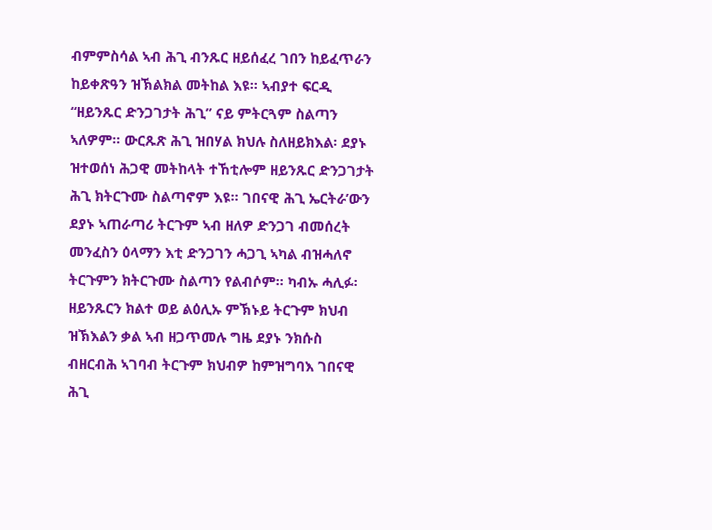ብምምስሳል ኣብ ሕጊ ብንጹር ዘይሰፈረ ገበን ከይፈጥራን ከይቀጽዓን ዝኽልክል መትከል እዩ። ኣብያተ ፍርዲ “ዘይንጹር ድንጋገታት ሕጊ” ናይ ምትርጓም ስልጣን ኣለዎም። ውርጹጽ ሕጊ ዝበሃል ክህሉ ስለዘይክእል፡ ደያኑ ዝተወሰነ ሕጋዊ መትከላት ተኸቲሎም ዘይንጹር ድንጋገታት ሕጊ ክትርጉሙ ስልጣኖም እዩ። ገበናዊ ሕጊ ኤርትራ’ውን ደያኑ ኣጠራጣሪ ትርጉም ኣብ ዘለዎ ድንጋገ ብመሰረት መንፈስን ዕላማን እቲ ድንጋገን ሓጋጊ ኣካል ብዝሓለኖ ትርጉምን ክትርጉሙ ስልጣን የልብሶም። ካብኡ ሓሊፉ፡ ዘይንጹርን ክልተ ወይ ልዕሊኡ ምኽኑይ ትርጉም ክህብ ዝኽእልን ቃል ኣብ ዘጋጥመሉ ግዜ ደያኑ ንክሱስ ብዘርብሕ ኣገባብ ትርጉም ክህብዎ ከምዝግባእ ገበናዊ ሕጊ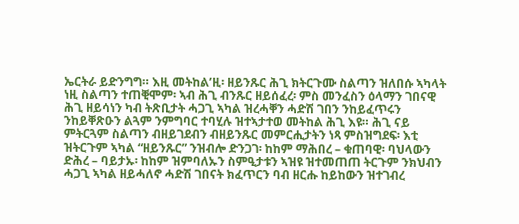ኤርትራ ይድንግግ። እዚ መትከል’ዚ፡ ዘይንጹር ሕጊ ክትርጉሙ ስልጣን ዝለበሱ ኣካላት ነዚ ስልጣን ተጠቒሞም፡ ኣብ ሕጊ ብንጹር ዘይሰፈረ፡ ምስ መንፈስን ዕላማን ገበናዊ ሕጊ ዘይሳነን ካብ ትጽቢታት ሓጋጊ ኣካል ዝረሓቐን ሓድሽ ገበን ንከይፈጥሩን ንከይቐጽዑን ልጓም ንምግባር ተባሂሉ ዝተኣታተወ መትከል ሕጊ እዩ። ሕጊ ናይ ምትርጓም ስልጣን ብዘይገደብን ብዘይንጹር መምርሒታትን ነጻ ምስዝግደፍ፡ እቲ ዝትርጉም ኣካል “ዘይንጹር” ንዝብሎ ድንጋገ፡ ከከም ማሕበረ – ቁጠባዊ፡ ባህላውን ድሕረ – ባይታኡ፡ ከከም ዝምባለኡን ስምዒታቱን ኣዝዩ ዝተመጠጠ ትርጉም ንክህብን ሓጋጊ ኣካል ዘይሓለኖ ሓድሽ ገበናት ክፈጥርን ባብ ዘርሑ ከይከውን ዝተገብረ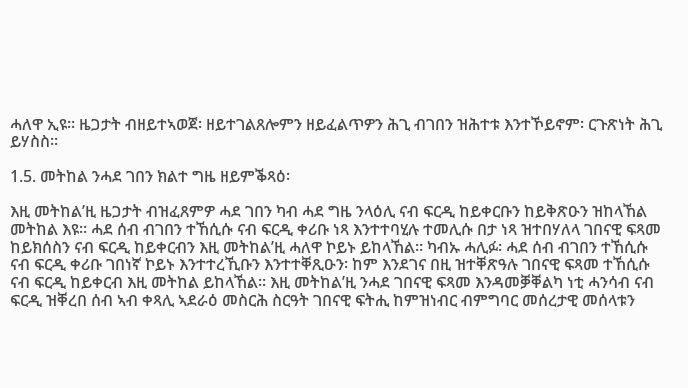ሓለዋ ኢዩ። ዜጋታት ብዘይተኣወጀ፡ ዘይተገልጸሎምን ዘይፈልጥዎን ሕጊ ብገበን ዝሕተቱ እንተኾይኖም፡ ርጉጽነት ሕጊ ይሃስስ።

1.5. መትከል ንሓደ ገበን ክልተ ግዜ ዘይምቕጻዕ፡

እዚ መትከል’ዚ ዜጋታት ብዝፈጸምዎ ሓደ ገበን ካብ ሓደ ግዜ ንላዕሊ ናብ ፍርዲ ከይቀርቡን ከይቅጽዑን ዝከላኸል መትከል እዩ። ሓደ ሰብ ብገበን ተኸሲሱ ናብ ፍርዲ ቀሪቡ ነጻ እንተተባሂሉ ተመሊሱ በታ ነጻ ዝተበሃለላ ገበናዊ ፍጻመ ከይክሰስን ናብ ፍርዲ ከይቀርብን እዚ መትከል’ዚ ሓለዋ ኮይኑ ይከላኸል። ካብኡ ሓሊፉ፡ ሓደ ሰብ ብገበን ተኸሲሱ ናብ ፍርዲ ቀሪቡ ገበነኛ ኮይኑ እንተተረኺቡን እንተተቐጺዑን፡ ከም እንደገና በዚ ዝተቐጽዓሉ ገበናዊ ፍጻመ ተኸሲሱ ናብ ፍርዲ ከይቀርብ እዚ መትከል ይከላኸል። እዚ መትከል’ዚ ንሓደ ገበናዊ ፍጻመ እንዳመቓቐልካ ነቲ ሓንሳብ ናብ ፍርዲ ዝቐረበ ሰብ ኣብ ቀጻሊ ኣደራዕ መስርሕ ስርዓት ገበናዊ ፍትሒ ከምዝነብር ብምግባር መሰረታዊ መሰላቱን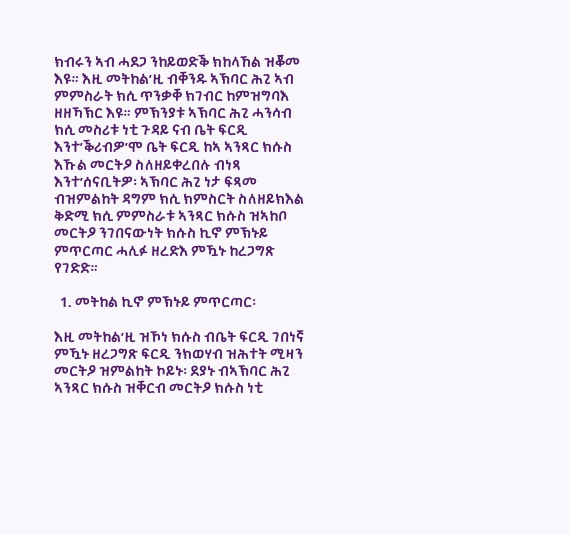ክብሩን ኣብ ሓደጋ ንከይወድቕ ክከላኸል ዝቖመ እዩ። እዚ መትከል’ዚ ብቐንዱ ኣኽባር ሕጊ ኣብ ምምስራት ክሲ ጥንቃቐ ክገብር ከምዝግባእ ዘዘኻኽር እዩ። ምኽንያቱ ኣኽባር ሕጊ ሓንሳብ ክሲ መስሪቱ ነቲ ጉዳይ ናብ ቤት ፍርዲ እንተ’ቕሪብዎ’ሞ ቤት ፍርዲ ከኣ ኣንጻር ክሱስ እኹል መርትዖ ስለዘይቀረበሉ ብነጻ እንተ’ሰናቢትዎ፡ ኣኽባር ሕጊ ነታ ፍጻመ ብዝምልከት ዳግም ክሲ ክምስርት ስለዘይክእል ቅድሚ ክሲ ምምስራቱ ኣንጻር ክሱስ ዝኣከቦ መርትዖ ንገበናውነት ክሱስ ኪኖ ምኽኑይ ምጥርጣር ሓሊፉ ዘረድእ ምዃኑ ከረጋግጽ የገድድ።

  1. መትከል ኪኖ ምኽኑይ ምጥርጣር፡

እዚ መትከል’ዚ ዝኾነ ክሱስ ብቤት ፍርዲ ገበነኛ ምዃኑ ዘረጋግጽ ፍርዲ ንክወሃብ ዝሕተት ሚዛን መርትዖ ዝምልከት ኮይኑ፡ ደያኑ ብኣኽባር ሕጊ ኣንጻር ክሱስ ዝቐርብ መርትዖ ክሱስ ነቲ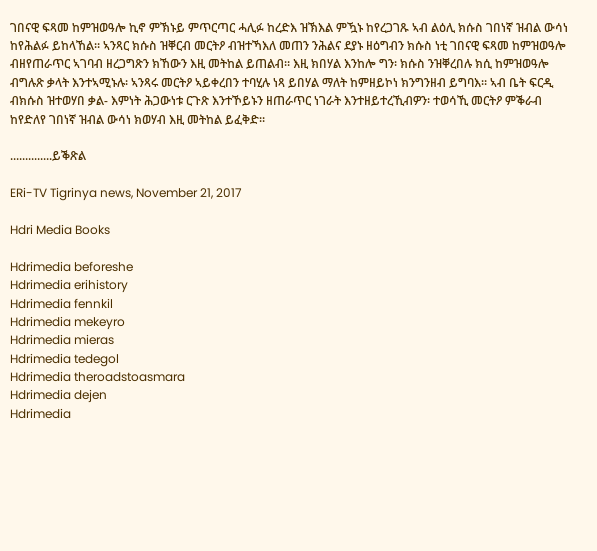ገበናዊ ፍጻመ ከምዝወዓሎ ኪኖ ምኽኑይ ምጥርጣር ሓሊፉ ከረድእ ዝኽእል ምዃኑ ከየረጋገጹ ኣብ ልዕሊ ክሱስ ገበነኛ ዝብል ውሳነ ከየሕልፉ ይከላኸል። ኣንጻር ክሱስ ዝቐርብ መርትዖ ብዝተኻእለ መጠን ንሕልና ደያኑ ዘዕግብን ክሱስ ነቲ ገበናዊ ፍጻመ ከምዝወዓሎ ብዘየጠራጥር ኣገባብ ዘረጋግጽን ክኸውን እዚ መትከል ይጠልብ። እዚ ክበሃል እንከሎ ግን፡ ክሱስ ንዝቐረበሉ ክሲ ከምዝወዓሎ ብግሉጽ ቃላት እንተኣሚኑሉ፡ ኣንጻሩ መርትዖ ኣይቀረበን ተባሂሉ ነጻ ይበሃል ማለት ከምዘይኮነ ክንግንዘብ ይግባእ። ኣብ ቤት ፍርዲ ብክሱስ ዝተወሃበ ቃል- እምነት ሕጋውነቱ ርጉጽ እንተኾይኑን ዘጠራጥር ነገራት እንተዘይተረኺብዎን፡ ተወሳኺ መርትዖ ምቕራብ ከየድለየ ገበነኛ ዝብል ውሳነ ክወሃብ እዚ መትከል ይፈቅድ።

..............ይቕጽል

ERi-TV Tigrinya news, November 21, 2017

Hdri Media Books

Hdrimedia beforeshe
Hdrimedia erihistory
Hdrimedia fennkil
Hdrimedia mekeyro
Hdrimedia mieras
Hdrimedia tedegol
Hdrimedia theroadstoasmara
Hdrimedia dejen
Hdrimedia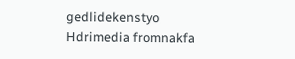gedlidekenstyo
Hdrimedia fromnakfa